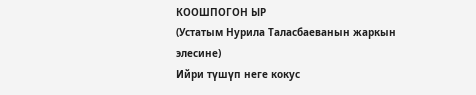КООШПОГОН ЫР
(Устатым Нурила Таласбаеванын жаркын элесине)
Ийри түшүп неге кокус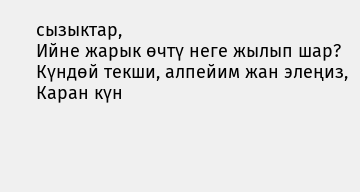сызыктар,
Ийне жарык өчтү неге жылып шар?
Күндөй текши, алпейим жан элеңиз,
Каран күн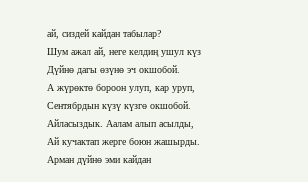ай, сиздей кайдан табылар?
Шум ажал ай, неге келдиң ушул күз
Дүйнө дагы өзүнө эч окшобой.
А жүрөктө бороон улуп, кар уруп,
Сентябрдын күзү күзгө окшобой.
Айласыздык. Аалам алып асылды,
Ай кучактап жерге боюн жашырды.
Арман дүйнө эми кайдан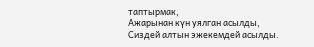таптырмак,
Ажарынан күн уялган асылды,
Сиздей алтын эжекемдей асылды.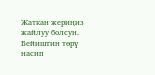Жаткан жериңиз жайлуу болсун. Бейиштин төрү насип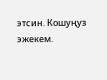этсин. Кошуңуз эжекем.